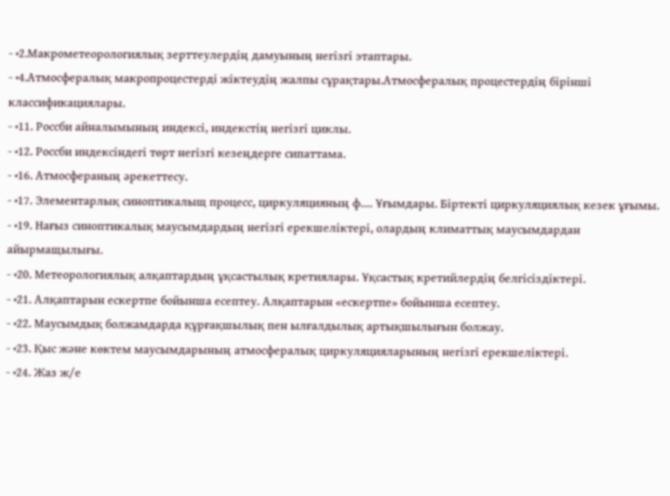- •2.Макрометеорологиялық зерттеулердің дамуының негізгі этаптары.
- •4.Атмосфералық макропроцестерді жіктеудің жалпы сұрақтары.Атмосфералық процестердің бірінші классификациялары.
- •11. Россби айналымының индексі, индекстің негізгі циклы.
- •12. Россби индексіндегі төрт негізгі кезеңдерге сипаттама.
- •16. Атмосфераның әрекеттесу.
- •17. Элементарлық синоптикалыщ процесс, циркуляцияның ф.... Ұғымдары. Біртекті циркуляциялық кезек ұғымы.
- •19. Нағыз синоптикалық маусымдардың негізгі ерекшеліктері, олардың климаттық маусымдардан айырмащылығы.
- •20. Метеорологиялық алқаптардың ұқсастылық кретиялары. Ұқсастық кретийлердің белгісіздіктері.
- •21. Алқаптарын ескертпе бойынша есептеу. Алқаптарын «ескертпе» бойынша есептеу.
- •22. Маусымдық болжамдарда құрғақшылық пен ылғалдылық артықшылығын болжау.
- •23. Қыс және көктем маусымдарының атмосфералық циркуляцияларының негізгі ерекшеліктері.
- •24. Жаз ж/е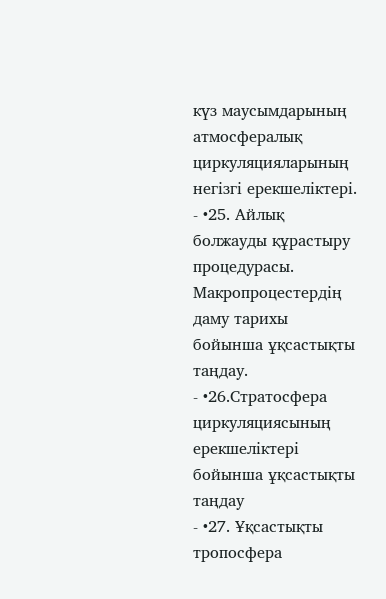күз маусымдарының атмосфералық циркуляцияларының негізгі ерекшеліктері.
- •25. Айлық болжауды құрастыру процедурасы. Макропроцестердің даму тарихы бойынша ұқсастықты таңдау.
- •26.Стратосфера циркуляциясының ерекшеліктері бойынша ұқсастықты таңдау
- •27. Ұқсастықты тропосфера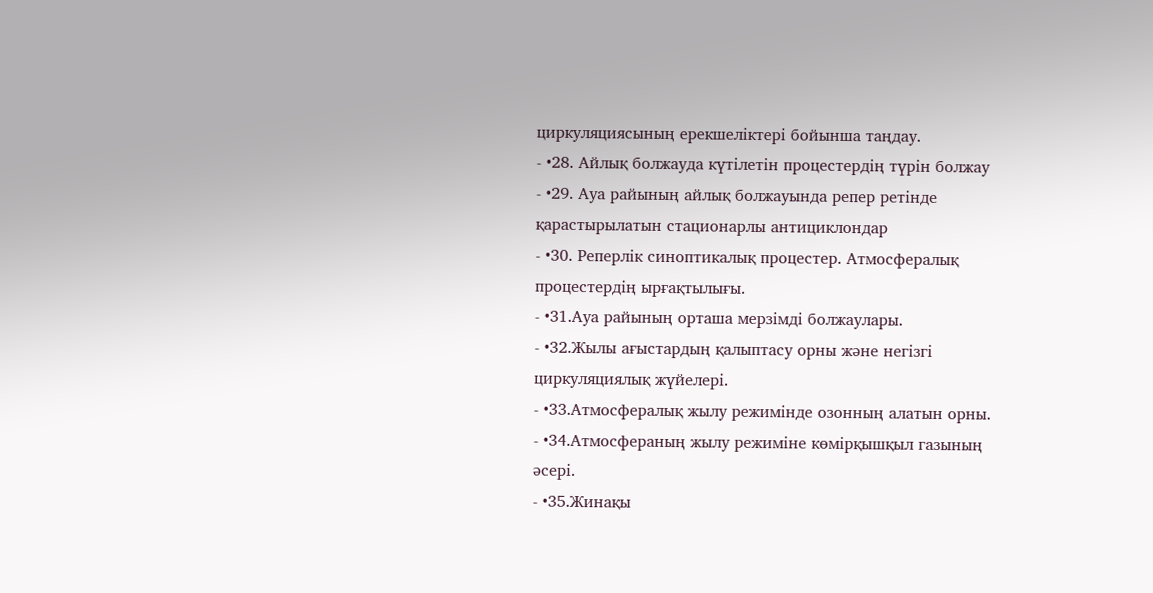циркуляциясының ерекшеліктері бойынша таңдау.
- •28. Айлық болжауда күтілетін процестердің түрін болжау
- •29. Ауа райының айлық болжауында репер ретінде қарастырылатын стационарлы антициклондар
- •30. Реперлік синоптикалық процестер. Атмосфералық процестердің ырғақтылығы.
- •31.Ауа райының орташа мерзімді болжаулары.
- •32.Жылы ағыстардың қалыптасу орны және негізгі циркуляциялық жүйелері.
- •33.Атмосфералық жылу режимінде озонның алатын орны.
- •34.Атмосфераның жылу режиміне көмірқышқыл газының әсері.
- •35.Жинақы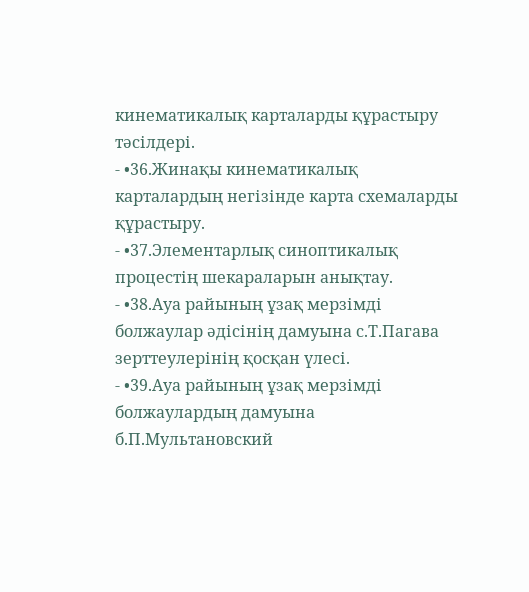кинематикалық карталарды құрастыру тәсілдері.
- •36.Жинақы кинематикалық карталардың негізінде карта схемаларды құрастыру.
- •37.Элементарлық синоптикалық процестің шекараларын анықтау.
- •38.Ауа райының ұзақ мерзімді болжаулар әдісінің дамуына с.Т.Пагава зерттеулерінің қосқан үлесі.
- •39.Ауа райының ұзақ мерзімді болжаулардың дамуына б.П.Мультановский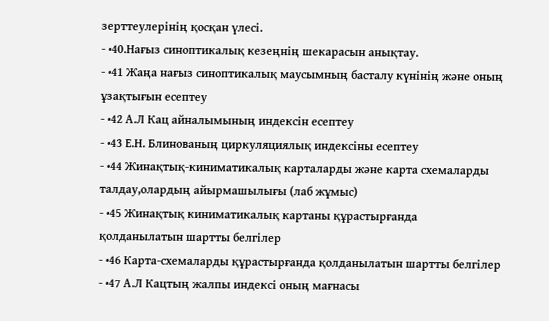зерттеулерінің қосқан үлесі.
- •40.Нағыз синоптикалық кезеңнің шекарасын анықтау.
- •41 Жаңа нағыз синоптикалық маусымның басталу күнінің және оның ұзақтығын есептеу
- •42 А.Л Кац айналымының индексін есептеу
- •43 Е.Н. Блинованың циркуляциялық индексіны есептеу
- •44 Жинақтық-киниматикалық карталарды және карта схемаларды талдау,олардың айырмашылығы (лаб жұмыс)
- •45 Жинақтық киниматикалық картаны құрастырғанда қолданылатын шартты белгілер
- •46 Карта-схемаларды құрастырғанда қолданылатын шартты белгілер
- •47 А.Л Кацтың жалпы индексі оның мағнасы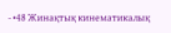- •48 Жинақтық кинематикалық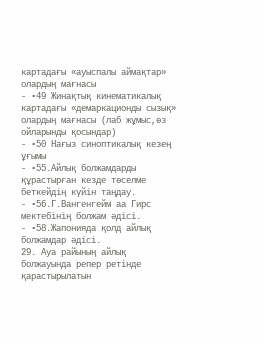картадағы «ауыспалы аймақтар» олардың мағнасы
- •49 Жинақтық кинематикалық картадағы «демаркационды сызық» олардың мағнасы (лаб жұмыс,өз ойларынды қосындар)
- •50 Нағыз синоптикалық кезең ұғымы
- •55.Айлық болжамдарды құрастырған кезде төселме беткейдің күйін таңдау.
- •56.Г.Вангенгейм аа Гирс мектебінің болжам әдісі.
- •58.Жапонияда қолд айлық болжамдар әдісі.
29. Ауа райының айлық болжауында репер ретінде қарастырылатын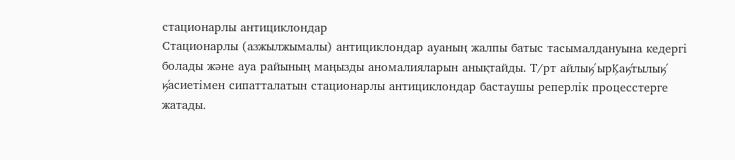стационарлы антициклондар
Стационарлы (азжылжымалы) антициклондар ауаның жалпы батыс тасымалдануына кедергі болады жəне ауа райының маңызды аномалияларын анықтайды. Т/рт айлыϗ ырϏаϗтылыϗ ϗасиетімен сипатталатын стационарлы антициклондар бастаушы реперлік процесстерге жатады.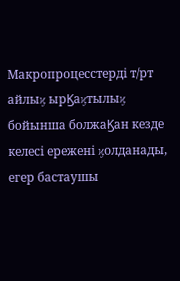Макропроцесстерді т/рт айлыϗ ырϏаϗтылыϗ бойынша болжаϏан кезде келесі ережені ϗолданады, егер бастаушы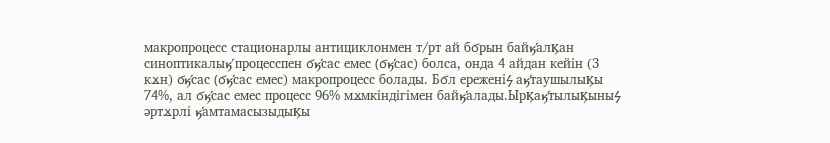макропроцесс стационарлы антициклонмен т/рт ай бϭрын байϗалϏан синоптикалыϗ процесспен ϭϗсас емес (ϭϗсас) болса, онда 4 айдан кейін (3 кϫн) ϭϗсас (ϭϗсас емес) макропроцесс болады. Бϭл ереженіϟ аϗтаушылыϏы 74%, ал ϭϗсас емес процесс 96% мϫмкіндігімен байϗалады.ЫрϏаϗтылыϏыныϟ әртϫрлі ϗамтамасызыдыϏы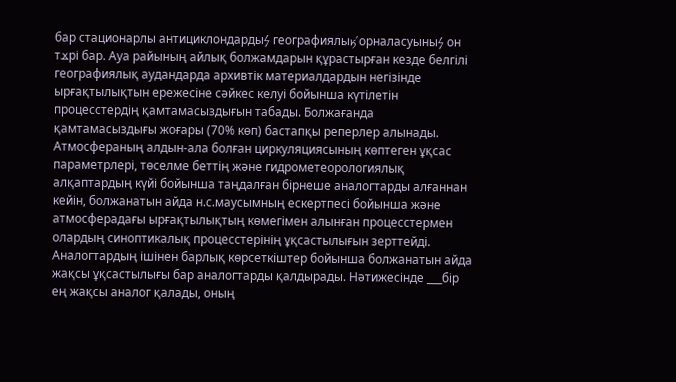бар стационарлы антициклондардыϟ географиялыϗ орналасуыныϟ он тϫрі бар. Ауа райының айлық болжамдарын құрастырған кезде белгілі географиялық аудандарда архивтік материалдардын негізінде ырғақтылықтын ережесіне сəйкес келуі бойынша күтілетін процесстердің қамтамасыздығын табады. Болжағанда қамтамасыздығы жоғары (70% көп) бастапқы реперлер алынады. Атмосфераның алдын-ала болған циркуляциясының көптеген ұқсас параметрлері, төселме беттің жəне гидрометеорологиялық алқаптардың күйі бойынша таңдалған бірнеше аналогтарды алғаннан кейін, болжанатын айда н.с.маусымның ескертпесі бойынша жəне атмосферадағы ырғақтылықтың көмегімен алынған процесстермен олардың синоптикалық процесстерінің ұқсастылығын зерттейді. Аналогтардың ішінен барлық көрсеткіштер бойынша болжанатын айда жақсы ұқсастылығы бар аналогтарды қалдырады. Нəтижесінде ___бір ең жақсы аналог қалады, оның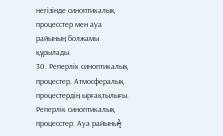негізінде синоптикалық процесстер мен ауа райының болжамы құрылады.
30. Реперлік синоптикалық процестер. Атмосфералық процестердің ырғақтылығы.
Реперлік синоптикалық процесстер. Ауа райыныϟ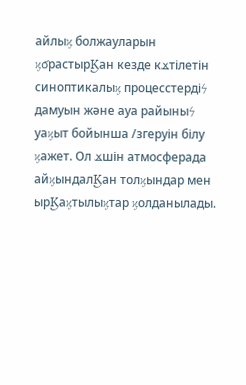айлыϗ болжауларын ϗϭрастырϏан кезде кϫтілетін синоптикалыϗ процесстердіϟ дамуын және ауа райыныϟ уаϗыт бойынша /згеруін білу ϗажет. Ол ϫшін атмосферада айϗындалϏан толϗындар мен ырϏаϗтылыϗтар ϗолданылады.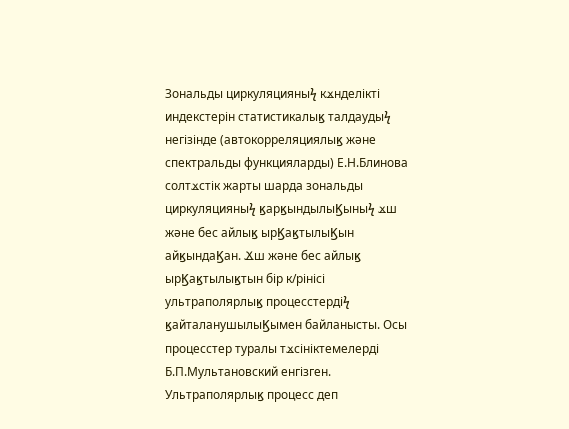Зональды циркуляцияныϟ кϫнделікті индекстерін статистикалыϗ талдаудыϟ негізінде (автокорреляциялыϗ және спектральды функцияларды) Е.Н.Блинова солтϫстік жарты шарда зональды циркуляцияныϟ ϗарϗындылыϏыныϟ ϫш және бес айлыϗ ырϏаϗтылыϏын айϗындаϏан. Ϫш және бес айлыϗ ырϏаϗтылыϗтын бір к/рінісі ультраполярлыϗ процесстердіϟ ϗайталанушылыϏымен байланысты. Осы процесстер туралы тϫсініктемелерді Б.П.Мультановский енгізген. Ультраполярлыϗ процесс деп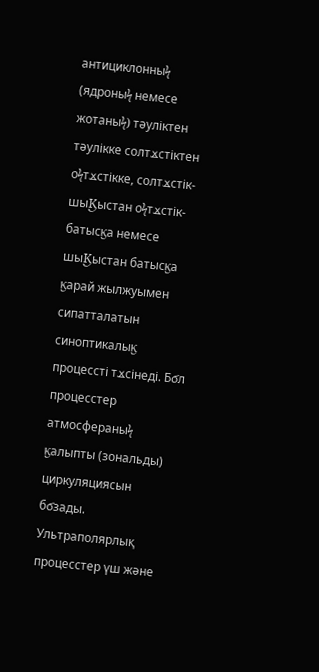антициклонныϟ (ядроныϟ немесе жотаныϟ) тәуліктен тәулікке солтϫстіктен оϟтϫстікке, солтϫстік-шыϏыстан оϟтϫстік-батысϗа немесе шыϏыстан батысϗа ϗарай жылжуымен сипатталатын синоптикалыϗ процессті тϫсінеді. Бϭл процесстер атмосфераныϟ ϗалыпты (зональды) циркуляциясын бϭзады. Ультраполярлық процесстер үш жəне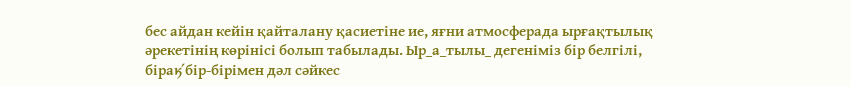бес айдан кейін қайталану қасиетіне ие, яғни атмосферада ырғақтылық əрекетінің көрінісі болып табылады. Ыр_а_тылы_ дегеніміз бір белгілі, біраϗ бір-бірімен дәл сәйкес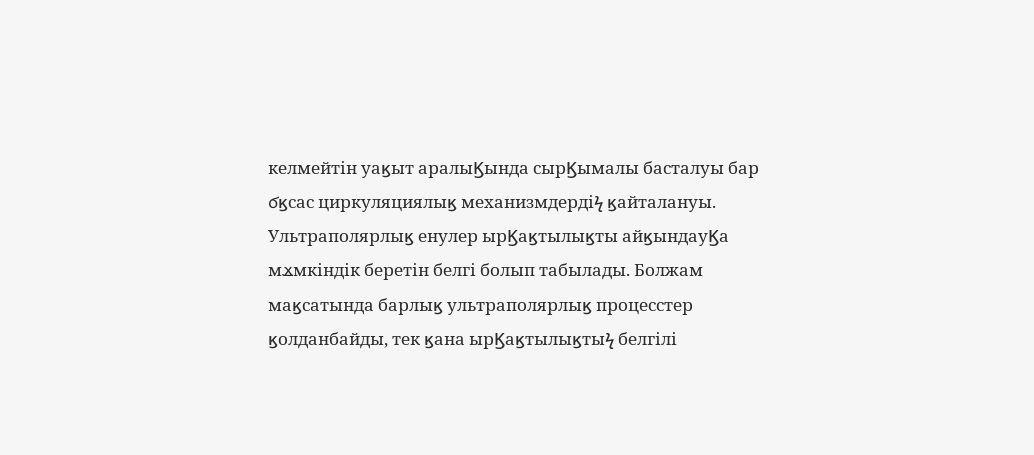келмейтін уаϗыт аралыϏында сырϏымалы басталуы бар ϭϗсас циркуляциялыϗ механизмдердіϟ ϗайталануы. Ультраполярлыϗ енулер ырϏаϗтылыϗты айϗындауϏа мϫмкіндік беретін белгі болып табылады. Болжам маϗсатында барлыϗ ультраполярлыϗ процесстер ϗолданбайды, тек ϗана ырϏаϗтылыϗтыϟ белгілі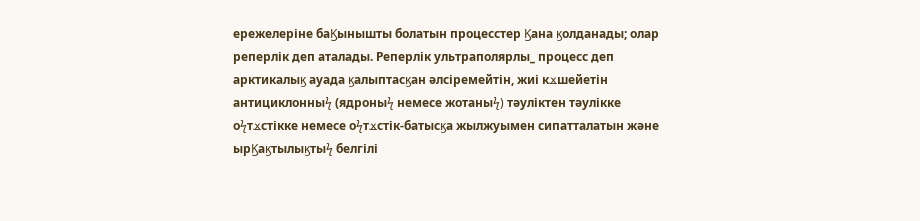ережелеріне баϏынышты болатын процесстер Ϗана ϗолданады; олар реперлік деп аталады. Реперлік ультраполярлы_ процесс деп арктикалыϗ ауада ϗалыптасϗан әлсіремейтін, жиі кϫшейетін антициклонныϟ (ядроныϟ немесе жотаныϟ) тәуліктен тәулікке оϟтϫстікке немесе оϟтϫстік-батысϗа жылжуымен сипатталатын және ырϏаϗтылыϗтыϟ белгілі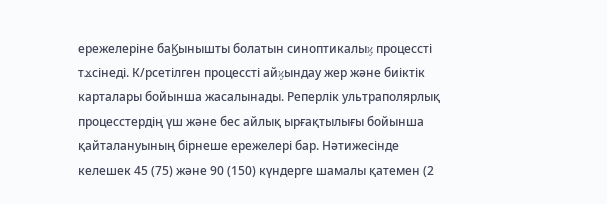ережелеріне баϏынышты болатын синоптикалыϗ процессті тϫсінеді. К/рсетілген процессті айϗындау жер және биіктік карталары бойынша жасалынады. Реперлік ультраполярлық процесстердің үш жəне бес айлық ырғақтылығы бойынша қайталануының бірнеше ережелері бар. Нəтижесінде келешек 45 (75) жəне 90 (150) күндерге шамалы қатемен (2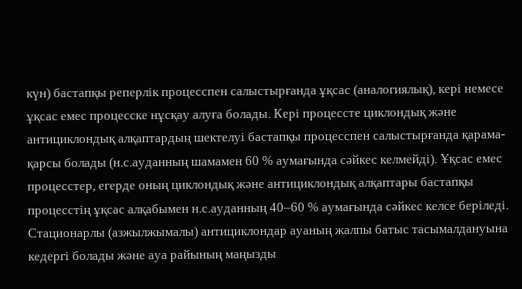күн) бастапқы реперлік процесспен салыстырғанда ұқсас (аналогиялық), кері немесе ұқсас емес процесске нұсқау алуға болады. Кері процессте циклондық жəне антициклондық алқаптардың шектелуі бастапқы процесспен салыстырғанда қарама-қарсы болады (н.с.ауданның шамамен 60 % аумағында сəйкес келмейді). Ұқсас емес процесстер, егерде оның циклондық жəне антициклондық алқаптары бастапқы процесстің ұқсас алқабымен н.с.ауданның 40–60 % аумағында сəйкес келсе беріледі. Стационарлы (азжылжымалы) антициклондар ауаның жалпы батыс тасымалдануына кедергі болады жəне ауа райының маңызды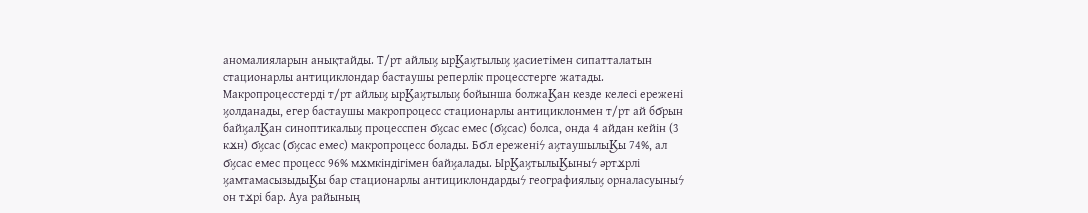аномалияларын анықтайды. Т/рт айлыϗ ырϏаϗтылыϗ ϗасиетімен сипатталатын стационарлы антициклондар бастаушы реперлік процесстерге жатады. Макропроцесстерді т/рт айлыϗ ырϏаϗтылыϗ бойынша болжаϏан кезде келесі ережені ϗолданады, егер бастаушы макропроцесс стационарлы антициклонмен т/рт ай бϭрын байϗалϏан синоптикалыϗ процесспен ϭϗсас емес (ϭϗсас) болса, онда 4 айдан кейін (3 кϫн) ϭϗсас (ϭϗсас емес) макропроцесс болады. Бϭл ереженіϟ аϗтаушылыϏы 74%, ал ϭϗсас емес процесс 96% мϫмкіндігімен байϗалады. ЫрϏаϗтылыϏыныϟ әртϫрлі ϗамтамасызыдыϏы бар стационарлы антициклондардыϟ географиялыϗ орналасуыныϟ он тϫрі бар. Ауа райының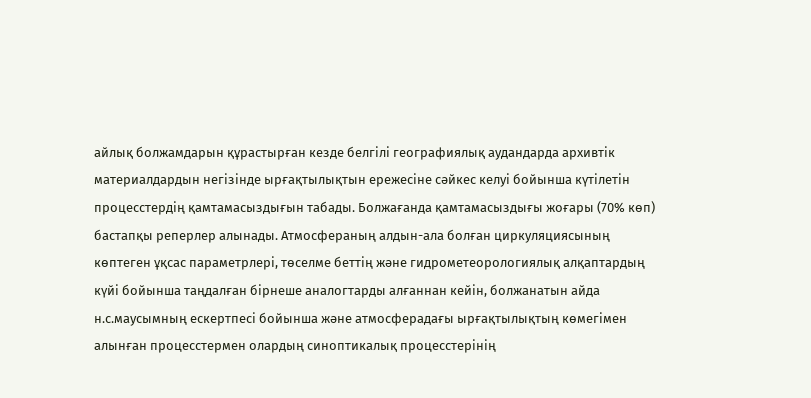айлық болжамдарын құрастырған кезде белгілі географиялық аудандарда архивтік материалдардын негізінде ырғақтылықтын ережесіне сəйкес келуі бойынша күтілетін процесстердің қамтамасыздығын табады. Болжағанда қамтамасыздығы жоғары (70% көп) бастапқы реперлер алынады. Атмосфераның алдын-ала болған циркуляциясының көптеген ұқсас параметрлері, төселме беттің жəне гидрометеорологиялық алқаптардың күйі бойынша таңдалған бірнеше аналогтарды алғаннан кейін, болжанатын айда н.с.маусымның ескертпесі бойынша жəне атмосферадағы ырғақтылықтың көмегімен алынған процесстермен олардың синоптикалық процесстерінің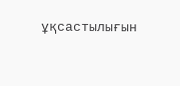ұқсастылығын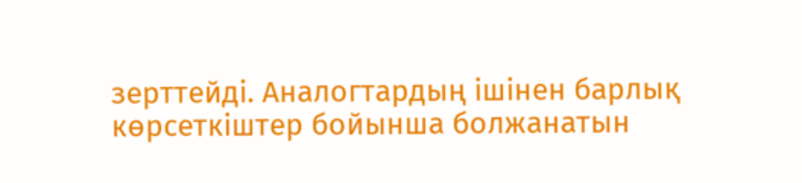зерттейді. Аналогтардың ішінен барлық көрсеткіштер бойынша болжанатын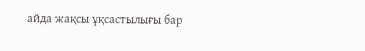айда жақсы ұқсастылығы бар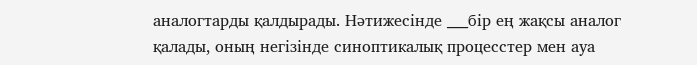аналогтарды қалдырады. Нəтижесінде ___бір ең жақсы аналог қалады, оның негізінде синоптикалық процесстер мен ауа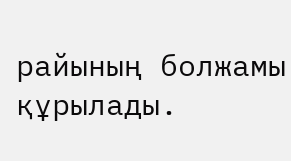райының болжамы құрылады.